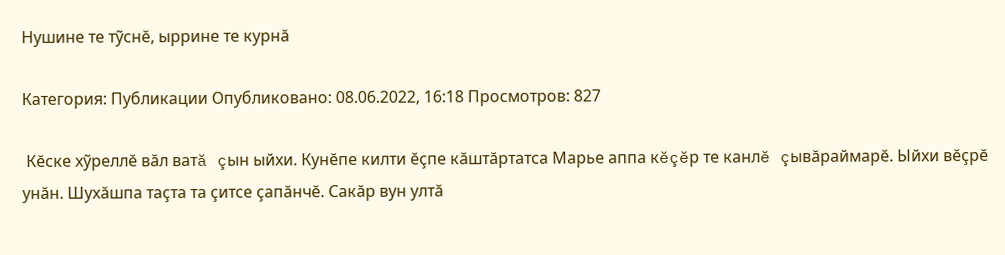Нушине те тỹснĕ, ыррине те курнă

Категория: Публикации Опубликовано: 08.06.2022, 16:18 Просмотров: 827

 Кĕске хỹреллĕ вăл ватă çын ыйхи. Кунĕпе килти ĕçпе кăштăртатса Марье аппа кĕçĕр те канлĕ çывăраймарĕ. Ыйхи вĕçрĕ унăн. Шухăшпа таçта та çитсе çапăнчĕ. Сакăр вун ултă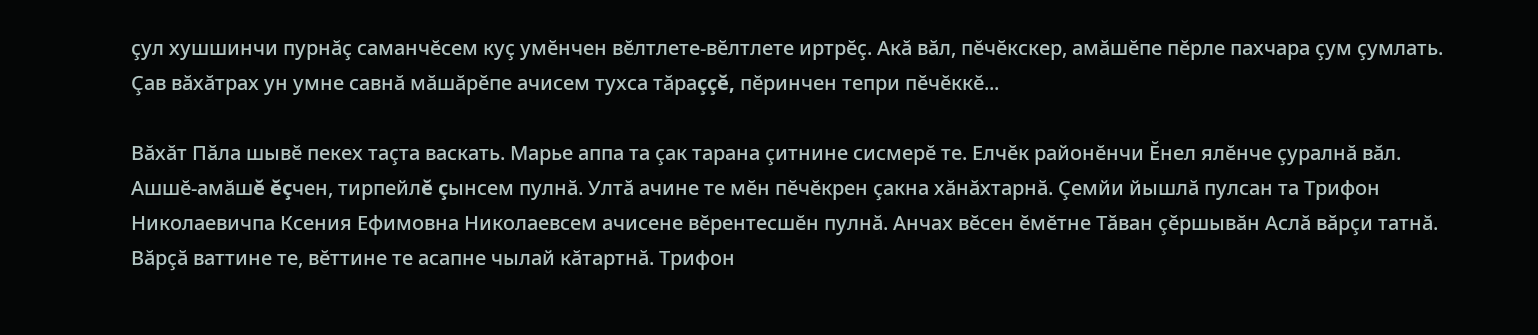çул хушшинчи пурнăç саманчĕсем куç умĕнчен вĕлтлете-вĕлтлете иртрĕç. Акă вăл, пĕчĕкскер, амăшĕпе пĕрле пахчара çум çумлать. Çав вăхăтрах ун умне савнă мăшăрĕпе ачисем тухса тăраççĕ, пĕринчен тепри пĕчĕккĕ...

Вăхăт Пăла шывĕ пекех таçта васкать. Марье аппа та çак тарана çитнине сисмерĕ те. Елчĕк районĕнчи Ĕнел ялĕнче çуралнă вăл. Ашшĕ-амăшĕ ĕçчен, тирпейлĕ çынсем пулнă. Ултă ачине те мĕн пĕчĕкрен çакна хăнăхтарнă. Çемйи йышлă пулсан та Трифон Николаевичпа Ксения Ефимовна Николаевсем ачисене вĕрентесшĕн пулнă. Анчах вĕсен ĕмĕтне Тăван çĕршывăн Аслă вăрçи татнă. Вăрçă ваттине те, вĕттине те асапне чылай кăтартнă. Трифон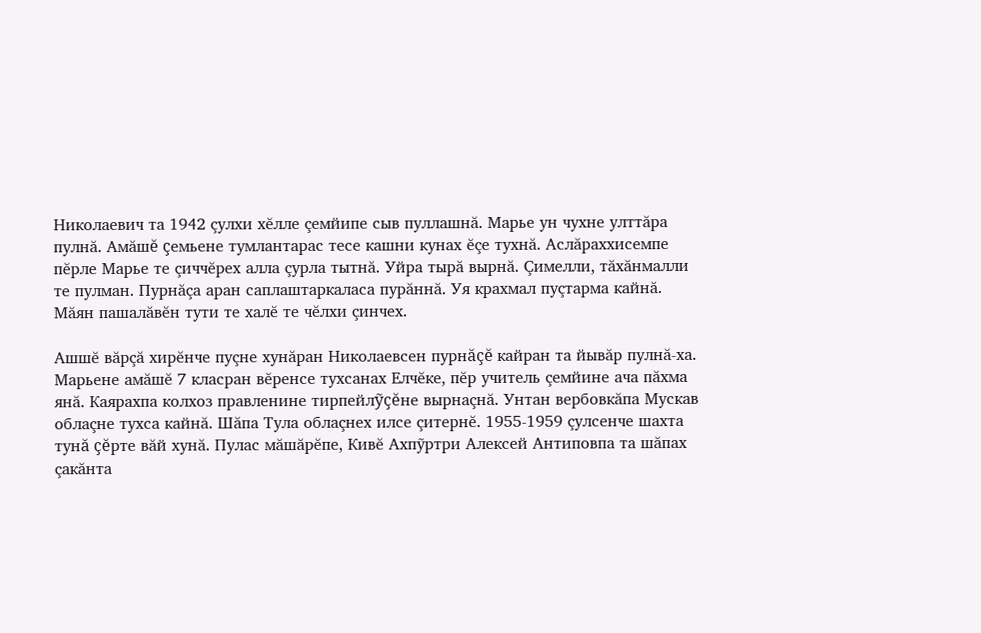Николаевич та 1942 çулхи хĕлле çемйипе сыв пуллашнă. Марье ун чухне улттăра пулнă. Амăшĕ çемьене тумлантарас тесе кашни кунах ĕçе тухнă. Аслăраххисемпе пĕрле Марье те çиччĕрех алла çурла тытнă. Уйра тырă вырнă. Çимелли, тăхăнмалли те пулман. Пурнăçа аран саплаштаркаласа пурăннă. Уя крахмал пуçтарма кайнă. Мăян пашалăвĕн тути те халĕ те чĕлхи çинчех.

Ашшĕ вăрçă хирĕнче пуçне хунăран Николаевсен пурнăçĕ кайран та йывăр пулнă-ха. Марьене амăшĕ 7 класран вĕренсе тухсанах Елчĕке, пĕр учитель çемйине ача пăхма янă. Каярахпа колхоз правленине тирпейлỹçĕне вырнаçнă. Унтан вербовкăпа Мускав облаçне тухса кайнă. Шăпа Тула облаçнех илсе çитернĕ. 1955-1959 çулсенче шахта тунă çĕрте вăй хунă. Пулас мăшăрĕпе, Кивĕ Ахпỹртри Алексей Антиповпа та шăпах çакăнта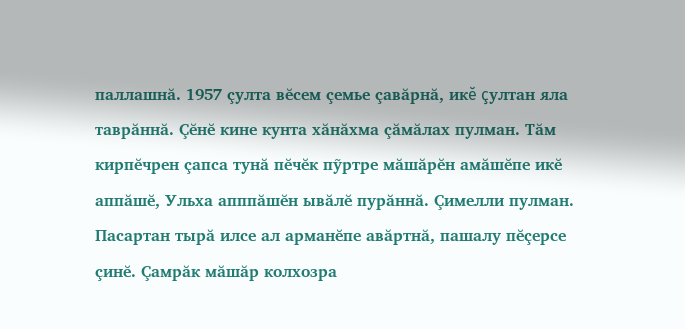паллашнă. 1957 çулта вĕсем çемье çавăрнă, икĕ çултан яла таврăннă. Çĕнĕ кине кунта хăнăхма çăмăлах пулман. Тăм кирпĕчрен çапса тунă пĕчĕк пỹртре мăшăрĕн амăшĕпе икĕ аппăшĕ, Ульха апппăшĕн ывăлĕ пурăннă. Çимелли пулман. Пасартан тырă илсе ал арманĕпе авăртнă, пашалу пĕçерсе çинĕ. Çамрăк мăшăр колхозра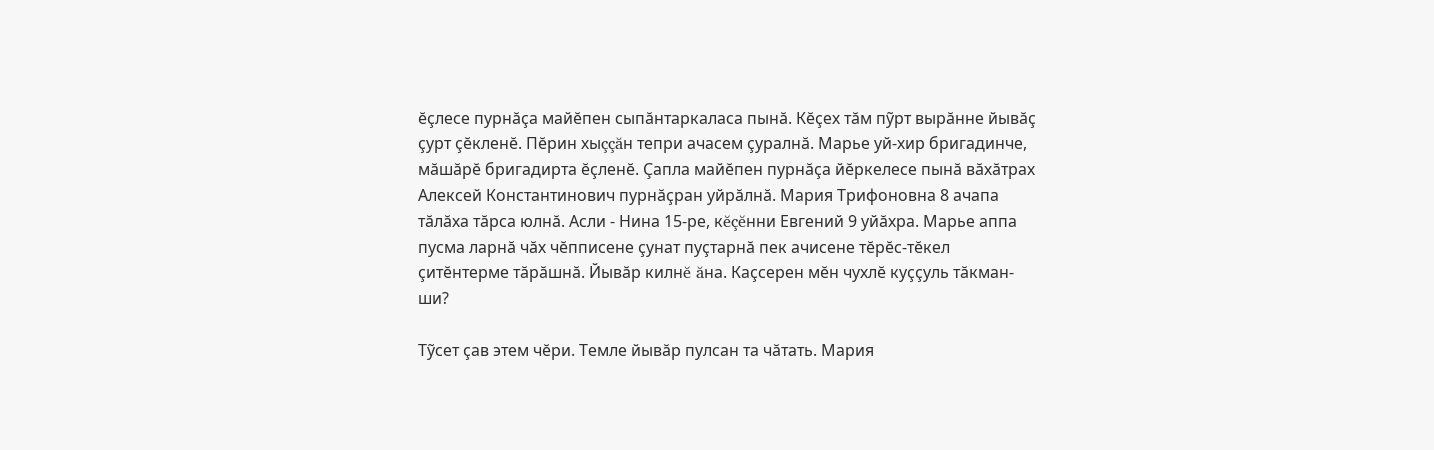ĕçлесе пурнăçа майĕпен сыпăнтаркаласа пынă. Кĕçех тăм пỹрт вырăнне йывăç çурт çĕкленĕ. Пĕрин хыççăн тепри ачасем çуралнă. Марье уй-хир бригадинче, мăшăрĕ бригадирта ĕçленĕ. Çапла майĕпен пурнăçа йĕркелесе пынă вăхăтрах Алексей Константинович пурнăçран уйрăлнă. Мария Трифоновна 8 ачапа тăлăха тăрса юлнă. Асли - Нина 15-ре, кĕçĕнни Евгений 9 уйăхра. Марье аппа пусма ларнă чăх чĕпписене çунат пуçтарнă пек ачисене тĕрĕс-тĕкел çитĕнтерме тăрăшнă. Йывăр килнĕ ăна. Каçсерен мĕн чухлĕ куççуль тăкман-ши?

Тỹсет çав этем чĕри. Темле йывăр пулсан та чăтать. Мария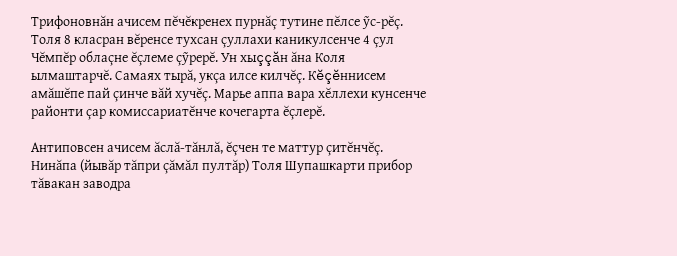Трифоновнăн ачисем пĕчĕкренех пурнăç тутине пĕлсе ỹс-рĕç. Толя 8 класран вĕренсе тухсан çуллахи каникулсенче 4 çул Чĕмпĕр облаçне ĕçлеме çỹрерĕ. Ун хыççăн ăна Коля ылмаштарчĕ. Самаях тырă, укçа илсе килчĕç. Кĕçĕннисем амăшĕпе пай çинче вăй хучĕç. Марье аппа вара хĕллехи кунсенче районти çар комиссариатĕнче кочегарта ĕçлерĕ.

Антиповсен ачисем ăслă-тăнлă, ĕçчен те маттур çитĕнчĕç. Нинăпа (йывăр тăпри çăмăл пултăр) Толя Шупашкарти прибор тăвакан заводра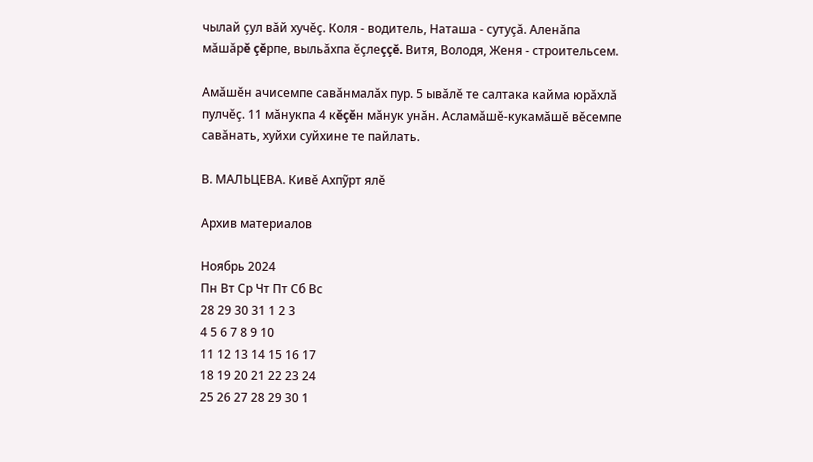чылай çул вăй хучĕç. Коля - водитель, Наташа - сутуçă. Аленăпа мăшăрĕ çĕрпе, выльăхпа ĕçлеççĕ. Витя, Володя, Женя - строительсем.

Амăшĕн ачисемпе савăнмалăх пур. 5 ывăлĕ те салтака кайма юрăхлă пулчĕç. 11 мăнукпа 4 кĕçĕн мăнук унăн. Асламăшĕ-кукамăшĕ вĕсемпе савăнать, хуйхи суйхине те пайлать.

В. МАЛЬЦЕВА. Кивĕ Ахпỹрт ялĕ

Архив материалов

Ноябрь 2024
Пн Вт Ср Чт Пт Сб Вс
28 29 30 31 1 2 3
4 5 6 7 8 9 10
11 12 13 14 15 16 17
18 19 20 21 22 23 24
25 26 27 28 29 30 1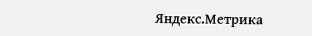Яндекс.Метрика